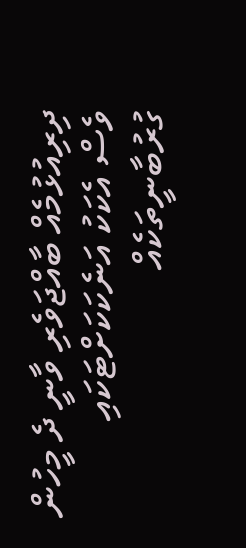ދިރިއުޅުމެއް ބާއްޖަވެރި ވާނީ ދެ މީހުން ވެސް އެކަކު އަނެކަކަށްޓަކައި ގުރުބާނީތަކެއް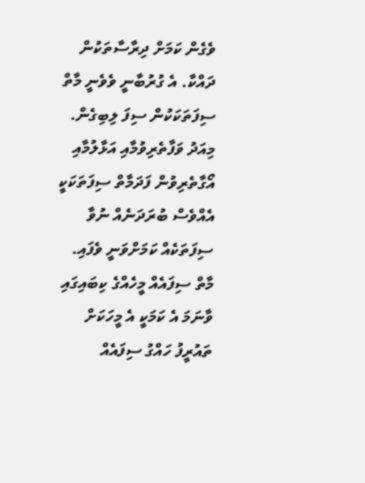ވެގެން ކަމަށް ދިރާސާތަކުން ދައްކާ. އެ ގުރުބާނީ ވެވެނީ މާތް ސިފަތަކަކުން ސިފަ ލިބިގެން. މިއަދު ވަފާތެރިވުމާއި އަޅާލުމާއި އޯގާތެރިވުން ފަދަމާތް ސިފަތަކަކީ އެއްވެސް ބުރަދަނެއް ނުވާ ސިފަތަކެއް ކަމަށްވަނީ ވެފައި. މާތް ސިފައެއް މީހެއްގެ ކިބައިގައި ވާނަމަ އެ ކަމަކީ އެ މީހަކަށް ތައުރީފު ހައްގު ސިފައެއް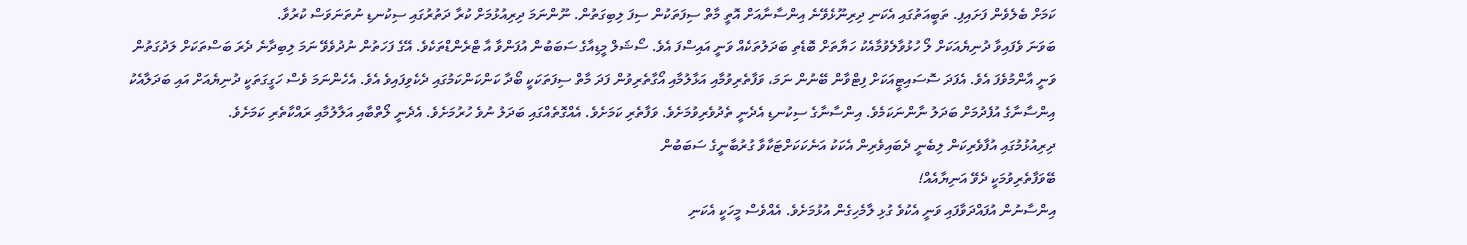ކަމަށް ބެލެވެން ފަށައިފި. ތަބީއަތުގައި އެކަނި ދިރިނޫޅެވޭނެ އިންސާނާއަށް އޮތީ މާތް ސިފަތަކުން ސިފަ ލިބިގަތުން. ނޫންނަމަ ދިރިއުޅުމަށް ކުރާ ދަތުރުގައި ސިކުނޑި ނުތަނަވަސް ކުރުވާ.
ބަވަނަ ވެފައިވާ ދުނިޔެއަކަށް ލޯ ހުޅުވާލެވުމާއެކު ހަޔާތަށް ބޮޑެތި ބަދަލުތަކެއް ވަނީ އައިސްފަ އެވެ. ސޯޝަލް މީޑިއާގެ ސަބަބުން އުފަންވާ އާ ޓްރެންޑްތަކެވެ. އޭގެ ފަހަތުން ނުދުވެވޭ ނަމަ ލިބިދާނެ ދެރަ ބަސްތަކަށް ލަދުގަތުން ވަނީ އާންމުވެފަ އެވެ. އެފަދަ ސޮސައިޓީއަކަށް ފިޓްވާން ބޭނުން ނަމަ، ވަފާތެރިވުމާއި އަޅާލުމާއި އޯގާތެރިވުން ފަދަ މާތް ސިފަތަކަކީ ބޯދާ ކަންކަންކަމުގައި ދެކެވިފައިވެ އެވެ. އެހެންނަމަ ވެސް ހަގީގަތަކީ ދުނިޔެއަށް އައި ބަދަލާއެކު އިންސާނާގެ އުފެދުމަށް ބަދަލު ނާންނަކަމެވެ. އިންސާނާގެ ސިކުނޑި އެދެނީ ތެދުވެރިވުމަށެވެ. ވަފާތެރި ކަމަށެވެ. އެއްގޮތެއްގައި ބަދަލު ނުވެ ހުރުމަށެވެ. އެދެނީ ލޯތްބާއި އަލާލުމާއި ރައްކާތެރި ކަމަށެވެ.
ދިރިއުޅުމުގައި އުފާވެރިކަން ލިބެނީ ދެބައިވެރިން އެކަކު އަނެކަކަށްޓަކާވާ ގުރުބާނީގެ ސަބަބުން
ބޭވަފާތެރިވުމަކީ ދެވޭ އަނިޔާއެއް!
އިންސާނުން އުފައްދަވާފައި ވަނީ އެކުވެ ގުޅި ލާމެހިގެން އުޅުމަށެވެ. އެއްވެސް މީހަކީ އެކަނި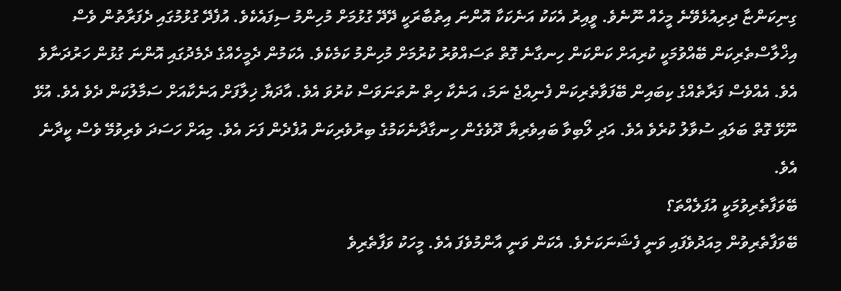ގިނިކަންޏާ ދިރިއުޅެވޭނެ މީހެއް ނޫނެވެ. ވީއިރު އެކަކު އަނެކަކާ އޮންނަ އިތުބާރަކީ ދޭދޭ ގުޅުމަށް މުހިންމު ސިފައެކެވެ. އުފެދޭ ގުޅުމުގައި ދެފަރާތުން ވެސް އިޚްލާސްތެރިކަން ބޭއްވުމަކީ ކުރިއަށް ކަންކަން ހިނގާނެ ގޮތް ތަސައްވުރު ކުރުމަށް މުހިންމު ކަމެކެވެ. އެކަމުން ދެމީހެއްގެ ދެމެދުގައި އޮންނަ ގުޅުން ހަރުދަނާވެ އެވެ. އެއްވެސް ފަރާތެއްގެ ކިބައިން ބޭފަވާތެރިކަން ފެނިއްޖެ ނަމަ، އަނެކާ ހިތް ނުތަނަވަސް ކުރުވަ އެވެ. އާދަޔާ ޚިލާފަށް އަނެކާއަށް ސަމާލުކަން ދެވެ އެވެ. އުޅޭ ނޫޅޭ ގޮތް ބަލައި ސުވާލު ކުރެވެ އެވެ. އަދި ލޯބިވާ ބައިވެރިޔާ ދޫވެގެން ހިނގާދާނެކަމުގެ ބިރުވެރިކަން އުފެދެން ފަށަ އެވެ. މިއަށް ހަސަދަ ވެރިވުމޭ ވެސް ކީދާނެ އެވެ.
ބޭވަފާތެރިވުމަކީ އުފަލެއްތަ؟
ބޭވަފާތެރިވުން މިއަދުވެފައި ވަނީ ފެޝަނަކަށެވެ. އެކަން ވަނީ އާންމުވެފަ އެވެ. މީހަކު ވަފާތެރިވެ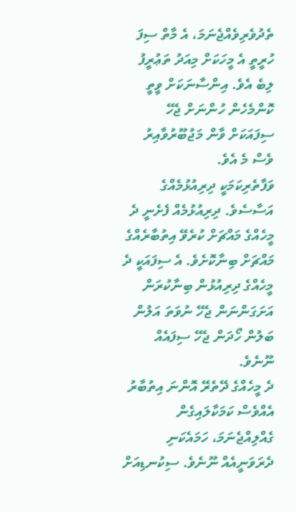ތެދުވެރިވެއްޖެނަމަ، އެ މާތް ސިފަ ހުރީތީ އެ މީހަކަށް މިއަދު ތަޢުރީފު ލިބެ އެވެ. އިންސާނަކަށް ވީތީ ކޮންމެހެން ހުންނަށް ޖެހޭ ސިފައަކަށް ވާން މަޖުބޫރުވާއިރު ވެސް މެ އެވެ.
ވަފާތެރިކަމަކީ ދިރިއުޅުމެއްގެ އަސާސެވެ. ދިރިއުޅުމެއް ފެށެނީ ދެ މީހެއްގެ މައްޗަށް ކުރެވޭ އިތުބާރެއްގެ މައްޗަށް ބިނާކޮށެވެ. އެ ސިފައަކީ ދެ މީހެއްގެ ދިރިއުޅުން ބިނާކުރަން އަށަގަންނަން ޖެހޭ ނުވަތަ އަލުން ބަލުން ހޯދަން ޖެހޭ ސިފައެއް ނޫނެވެ.
ދެ މީހެއްގެ ދޭތެރޭ އޮންނަ އިތުބާރު އެއްވެސް ކަމަކާލައިގެން ގެއްލިއްޖެނަމަ، ހަމައެކަނި ދެރަވަނީއެއް ނޫނެވެ. ސިކުނޑިއަށް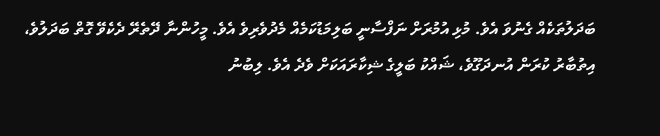ބަދަލުތަކެއް ގެނުވަ އެވެ. މުޅި އުމުރަށް ނަފްސާނީ ބަލިމަޑުކަމެއް މެދުވެރިވެ އެވެ. މީހުންނާ ދޭތެރޭ ދެކެވޭ ގޮތް ބަދަލުވެ، އިތުބާރު ކުރަން އުނދަގޫވެ، ޝައްކު ބަލީގެ ޝިކާރައަކަށް ވެދެ އެވެ. ލިބުނު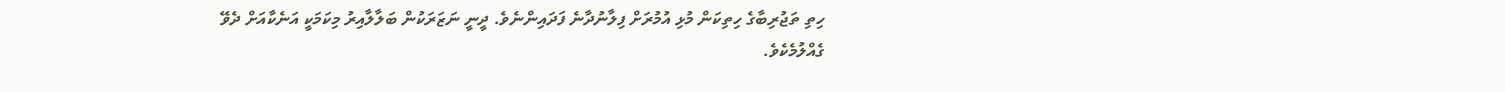ހިތި ތަޖުރިބާގެ ހިތިކަން މުޅި އުމުރަށް ފިލާނުދާނެ ފަދައިންނެވެ. ދީނީ ނަޒަރަކުން ބަލާލާއިރު މިކަމަކީ އަނެކާއަށް ދެވޭ ގެއްލުމެކެވެ.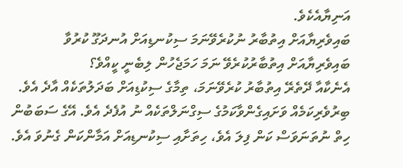އަނިޔާއެކެވެ.
ބައިވެރިޔާއަށް އިތުބާރު ނުކުރެވޭނަމަ ސިކުނޑިއަށް އުނދަގޫ ކުރުވާ
ބައިވެރިޔާއަށް އިތުބާރުކުރެވޭ ނަމަ ހަމަޖެހުން ލިބެނީ ކީއްވެ؟
އެނެކާއާ ދޭތެރޭ އިތުބާރު ކުރެވޭނަމަ، ތިމާގެ ސިކުޑިއަށް ބަދަލުތަކެއް އާދެ އެވެ. ބިރުވެރިކަމެއް ވަށައިގެންވާކަމުގެ ސިގްނަލްތަކެއް ނު އުފެދެ އެވެ. އޭގެ ސަބަބުން ހިތް ނުތަނަވަސް ކަން ފިލަ އެވެ، ހިތަށާއި ސިކުނޑިއަށް އަމާންކަން ގެނުވަ އެވެ.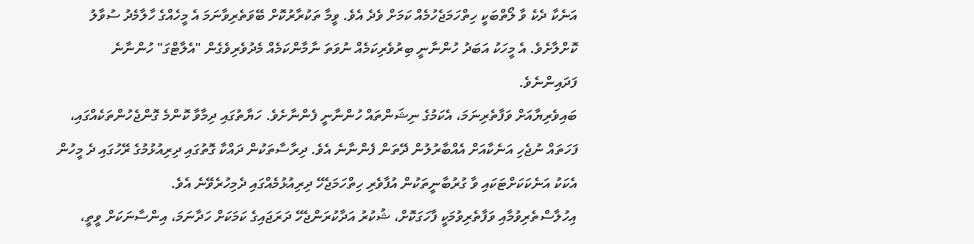އަނެކާ ދެކެ ވާ ލޯތްބަކީ ހިތްހަމަޖެހުމެއް ކަމަށް ވެދެ އެވެ. ވީމާ ތަކުރާރުކޮށް ބޭވަތެރިވާނަމަ އެ މީހެއްގެ ހާލާމެދު ސުވާލު ކޮށްލާށެވެ. އެ މީހަކު އަބަދު ހުންނާނީ ބިރުވެރިކަމެއް ނުވަތަ ނާމާންކަމެއް މެދުވެރިވެގެން "އެލާޓްގަ" ހުންނާނެ ފަދައިންނެވެ.
ބައިވެރިޔާއަށް ވަފާތެރިނަމަ، އެކަމުގެ ނިޝަންތައް ހުންނާނީ ފެންނާށެވެ. ހަޔާތުގައި ދިމާވާ ކޮންމެ ގޮންޖެހުންތަކެއްގައި، ފަހަތައް ނުޖެހި އަނެކާއަށް އެއްބާރުލުން ދޭތަން ފެންނާނެ އެވެ. ދިރާސާތަކުން ދައްކާ ގޮތުގައި ދިރިއުޅުމުގެ ރޭހުގައި ދެ މީހުން އެކަކު އަނެކަކަށްޓަކައި ވާ ގުރުބާނީތަކުން އުފާވެރި ހިތްހަމަޖެހޭ ދިރިއުޅުމެއްގައި ދެމިހުރެވޭނެ އެވެ.
އިހުލާސްތެރިވުމާއި ވަފާތެރިވުމަކީ ފާހަގަކޮށް، ޝުކުރު އަދާކުރަންޖެހޭ ދަރަޖައިގެ ކަމަކަށް ހަދާނަމަ، އިންސާނަކަށް ވީތީ،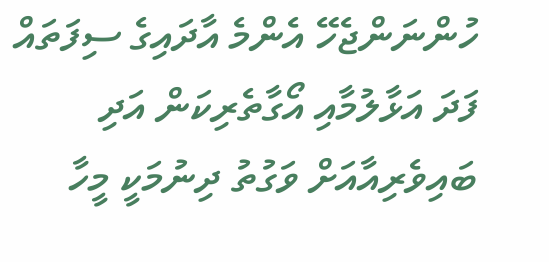ހުންނަންޖެހޭ އެންމެ އާދައިގެ ސިފަތައް ފަދަ އަޅާލުމާއި އޯގާތެރިކަން އަދި ބައިވެރިއާއަށް ވަގުތު ދިނުމަކީ މީހާ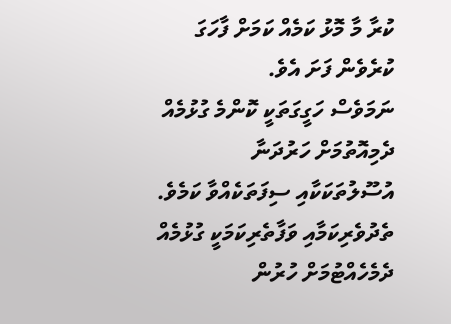ކުރާ މާ މޮޅު ކަމެއް ކަމަށް ފާހަގަ ކުރެވެން ފަށަ އެވެ.
ނަމަވެސް ހަގީގަތަކީ ކޮންމެ ގުޅުމެއް ދެމިއޮތުމަށް ހަރުދަނާ އުސޫލުތަކަކާއި ސިފަތަކެއްވާ ކަމެވެ. ތެދުވެރިކަމާއި ވަފާތެރިކަމަކީ ގުޅުމެއް ދެމެހެއްޓުމަށް ހުރުން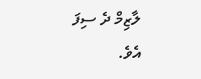ލާޒިމް ދެ ސިފަ އެވެ.